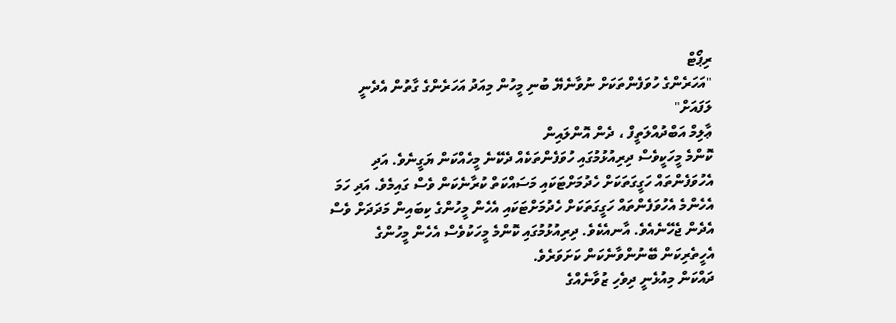ރިޕޯޓް
"އަހަރެންގެ ހުވަފެންތަކަށް ނުވާނެޔޭ ބުނި މީހުން މިއަދު އަހަރެންގެ ގާތުން އެދެނީ ލަފައަށް"
ޢާލިމް އަބްދުއްލަތީފް ، ދެން އޮންލައިން
ކޮންމެ މީހަކީވެސް ދިރިއުޅުމުގައި ހުވަފެންތަކެއް ދެކޭނެ މީހެއްކަން ޔަގީނެވެ. އަދި އެހުވަފެންތައް ހަގީގަތަކަށް ހެދުމަށްޓަކައި މަސައްކަތް ކުރާނެކަން ވެސް ގައިމެވެ. އަދި ހަމަ އެހެންމެ އެހުވަފެންތައް ހަގީގަތަކަށް ހެދުމަށްޓަކައި އެހެން މީހުންގެ ކިބައިން މަދަދަށް ވެސް އެދެން ޖެހޭނެއެވެ. އާނއެކެވެ. ދިރިއުޅުމުގައި ކޮންމެ މީހަކުވެސް އެހެން މީހުންގެ އެހީތެރިކަން ބޭނުންވާނެކަން ކަށަވަރެވެ.
ދައްކަން މިއުޅެނީ ދިވެހި ޒުވާނެއްގެ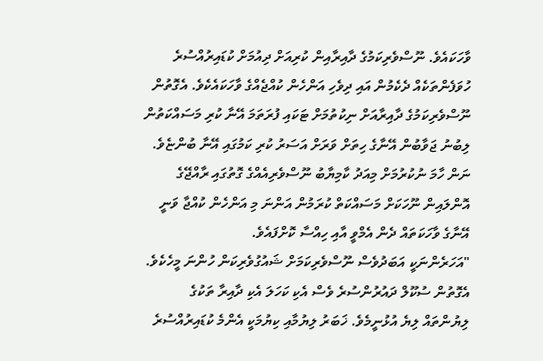ވާހަކައެވެ. ނޫސްވެރިކަމުގެ ދާއިރާއިން ކުރިއަށް ދިއުމަށް ކުޑައިރުއްސުރެ ހުވަފެންތަކެއް ދެކެމުން އައި ދިވެހި އަންހެން ކުއްޖެއްގެ ވާހަކައެކެވެ. އެގޮތުން ނޫސްވެރިކަމުގެ ދާއިރާއަށް ނިކުތުމަށް ޓަކައި ފުރަތަމަ އޭނާ ކުރި މަސައްކަތުން ލިބުނު ޖަވާބުން އޭނާގެ ހިތަށް ވަރަށް އަސަރު ކުރި ކަމުގައި އޭނާ ބުންޏެވެ.
ނަން ހާމަ ނުކުރުމަށް މިއަދު ކާމިޔާބު ނޫސްވެރިއެއްގެ ގޮތުގައި ރާއްޖޭގެ އޮންލައިން ނޫހަކަށް މަސައްކަތް ކުރަމުން އަންނަ މި އަންހެން ކުއްޖާ ވަނީ އޭނާގެ ވާހަކަތައް ދެން އެމްވީ އާއި ހިއްސާ ކޮށްފައެވެ.
"އަހަރެންނަކީ އަބަދުވެސް ނޫސްވެރިކަމަށް ޝައުގުވެރިކަން ހުންނަ މީހެކެވެ. އެގޮތުން ސުކޫލް ދައުރުންސުރެ ވެސް އެކި ކަހަލަ އެކި ދާއިރާ ތަކުގެ ލިޔުންތައް ލިޔެ އުޅުނީމެވެ. ޚަބަރު ލިޔުމާއި ކިޔުމަކީ އެންމެ ކުޑައިރުއްސުރެ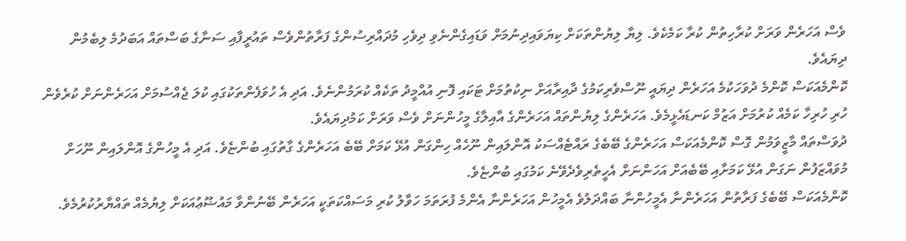ވެސް އަހަރެން ވަރަށް ކުރާހިތުން ކުރާ ކަމެކެވެ. ލިޔާ ލިޔުންތަކަށް ކިޔަވައިދިނުމަށް ވަޑައިގެންނެވި ދިވެހި މުދައްރިސުންގެ ފަރާތުންވެސް ތައުރީފާއި ސަނާގެ ބަސްތައް އަބަދުމެ ލިބެމުން ދިޔައެވެ.
ކޮންމެއަކަސް ކޮންމެ ދުވަހަކުމެ އަހަރެން ދިޔައީ ނޫސްވެރިކަމުގެ ދާއިރާއަށް ނިކުތުމަށް ޓަކައި ފޮނި އުއްމީދު ތަކެއް ކުރަމުންނެވެ. އަދި އެ ހުވަފެންތަކުގައި ކުލަ ޖެއްސުމަށް އަހަރެންނަށް ކުރެވެން ހުރި ހުރިހާ ކަމެއް ކުރުމަށް އަޒުމް ކަނޑައެޅީމެވެ. އަހަރެންގެ ލިޔުންތައް އަހަރެންގެ އާއިލާގެ މީހުންނަށް ވެސް ވަރަށް ކަމުދިޔައެވެ.
ދުވަސްތައް މާޒީވަމުން ގޮސް ކޮންމެއަކަސް އަހަރެންގެ ބޭބެގެ ރައްޓެއްސަކު އޮންލައިން ނޫހެއް ހިންގަން އުޅޭ ކަމަށް ބޭބެ އަހަރެންގެ ގާތުގައި ބުންޏެވެ. އަދި އެ މީހުންގެ އޮންލައިން ނޫހަށް މުވައްޒަފުން ނަގަން އުޅޭ ކަމަށާއި ބޭބެއަށް އަހަންނަށް އެހީތެރިވެދެވޭނެ ކަމުގައި ބުންޏެވެ.
ކޮންމެއަކަސް ބޭބެގެ ފަރާތުން އަހަރެންނާ އެމީހުންނާ ބައްދަލުވެ އެމީހުން އަހަރެންނާ އެންމެ ފުރަތަމަ ހަވާލު ކުރި މަސައްކަތަކީ އަހަރެން ބޭނުންވާ މައުޟޫޢުއަކަށް ލިޔުމެއް ތައްޔާރުކުރުމެވެ.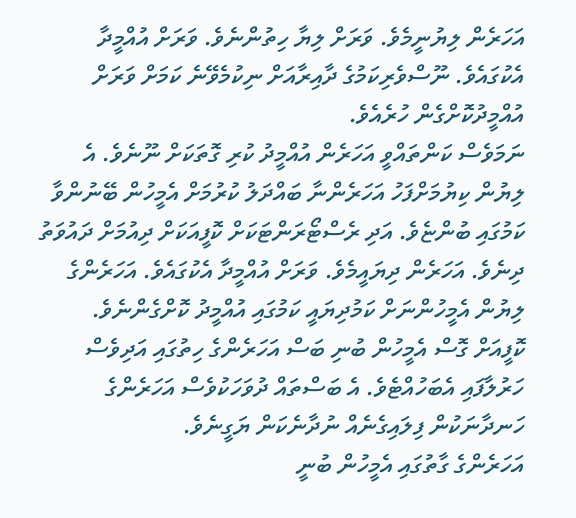އަހަރެން ލިޔުނީމެވެ. ވަރަށް ލިޔާ ހިތުންނެވެ. ވަރަށް އުއްމީދާ އެކުގައެވެ. ނޫސްވެރިކަމުގެ ދާއިރާއަށް ނިކުމެވޭނެ ކަމަށް ވަރަށް އުއްމީދުކޮށްގެން ހުރެއެވެ.
ނަމަވެސް ކަންތައްވީ އަހަރެން އުއްމީދު ކުރި ގޮތަކަށް ނޫނެވެ. އެ ލިޔުން ކިޔުމަށްފަހު އަހަރެންނާ ބައްދަލު ކުރުމަށް އެމީހުން ބޭނުންވާ ކަމުގައި ބުންޏެވެ. އަދި ރެސްޓޯރަންޓަކަށް ކޮފީއަކަށް ދިއުމަށް ދައުވަތު ދިނެވެ. އަހަރެން ދިޔައީމެވެ. ވަރަށް އުއްމީދާ އެކުގައެވެ. އަހަރެންގެ ލިޔުން އެމީހުންނަށް ކަމުދިޔައީ ކަމުގައި އުއްމީދު ކޮށްގެންނެވެ.
ކޮފީއަށް ގޮސް އެމީހުން ބުނި ބަސް އަހަރެންގެ ހިތުގައި އަދިވެސް ހަރުލާފައި އެބަހުއްޓެވެ. އެ ބަސްތައް ދުވަހަކުވެސް އަހަރެންގެ ހަނދާނަކުން ފިލައިގެނެއް ނުދާނެކަން ޔަގީނެވެ.
އަހަރެންގެ ގާތުގައި އެމީހުން ބުނީ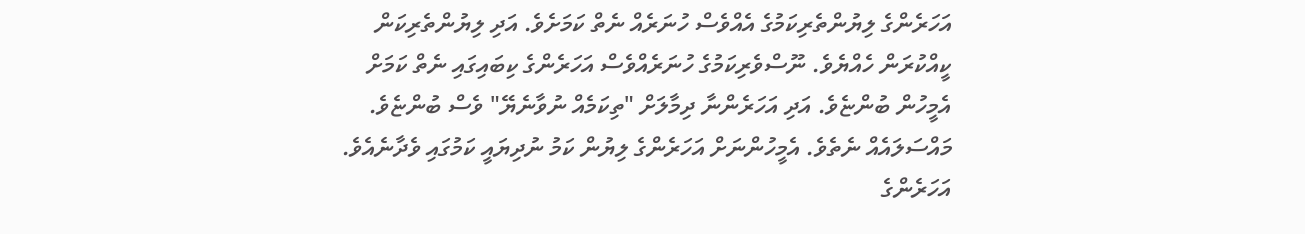އަހަރެންގެ ލިޔުންތެރިކަމުގެ އެއްވެސް ހުނަރެއް ނެތް ކަމަށެވެ. އަދި ލިޔުންތެރިކަން ކީއްކުރަން ހެއްޔެވެ. ނޫސްވެރިކަމުގެ ހުނަރެއްވެސް އަހަރެންގެ ކިބައިގައި ނެތް ކަމަށް އެމީހުން ބުންޏެވެ. އަދި އަހަރެންނާ ދިމާލަށް "ތިކަމެއް ނުވާނެޔޭ" ވެސް ބުންޏެވެ.
މައްސަލައެއް ނެތެވެ. އެމީހުންނަށް އަހަރެންގެ ލިޔުން ކަމު ނުދިޔައީ ކަމުގައި ވެދާނެއެވެ. އަހަރެންގެ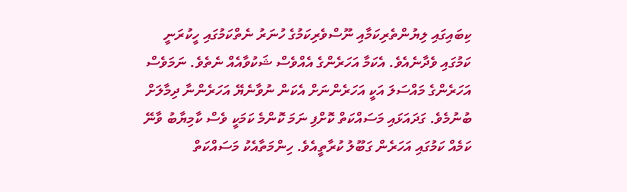ކިބައިގައި ލިޔުންތެރިކަމާއި ނޫސްވެރިކަމުގެ ހުނަރު ނެތްކަމުގައި ހީކުރަނީ ކަމުގައި ވެދާނެއެވެ. އެކަމާ އަހަރެންގެ އެއްވެސް ޝަކުވާއެއް ނެތެވެ. ނަމަވެސް އަހަރެންގެ މައްސަލަ އަކީ އަހަރެންނަށް އެކަން ނުވާނެޔޭ އަހަރެންނާ ދިމާލަށް ބުނުމެވެ. ގަދައަޅައި މަސައްކަތް ކޮށްފި ނަމަ ކޮންމެ ކަމަކީ ވެސް ކާމިޔާބު ވާނޭ ކަމެއް ކަމުގައި އަހަރެން ގަބޫލު ކުރާތީއެވެ. ހިންމަތާއެކު މަސައްކަތް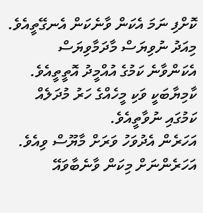ކޮށްފި ނަމަ އެކަން ވާނެކަން އެނގޭތީއެވެ. މިއަދު ނުވިޔަސް މާދަމާވިޔަސް އެކަންވާނެ ކަމުގެ އުއްމީދު އޮތީތީއެވެ. ކާމިޔާބަކީ ވަކި މީހެއްގެ ހަރު މުދަލެއް ކަމުގައި ނުވާތީއެވެ.
އަހަރެން އެދުވަހު ވަރަށް މާޔޫސް ވިއެވެ. އަހަރެންނަށް މިކަން ވާނެބާވައޭ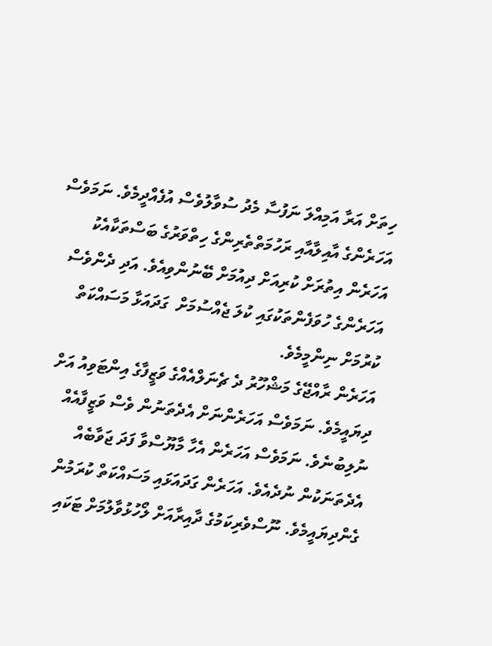ހިތަށް އަރާ އަމިއްލަ ނަފުސާ މެދު ސުވާލުވެސް އުފެއްދީމެވެ. ނަމަވެސް އަހަރެންގެ އާއިލާއާއި ރަހުމަތްތެރިންގެ ހިތްވަރުގެ ބަސްތަކާއެކު އަހަރެން އިތުރަށް ކުރިއަށް ދިއުމަށް ބޭނުންވިއެވެ. އަދި ދެންވެސް އަހަރެންގެ ހުވަފެންތަކުގައި ކުލަ ޖެއްސުމަށް  ގަދައަޅާ މަސައްކަތް ކުރުމަށް ނިންމީމެވެ.
އަހަރެން ރާއްޖޭގެ މަޝްހޫރު ދެ ޗެނަލްއެއްގެ ވަޒީފާގެ އިންޓަވިއު އަށް ދިޔައީމެވެ. ނަމަވެސް އަހަރެންނަށް އެދެތަނުން ވެސް ވަޒީފާއެއް ނުލިބުނެވެ. ނަމަވެސް އަހަރެން އެހާ މާޔޫސްވާ ފަދަ ޖަވާބެއް އެދެތަނަކުން ނުދެއެވެ. އަހަރެން ގަދައަޅައި މަސައްކަތް ކުރަމުން ގެންދިޔައީމެވެ. ނޫސްވެރިކަމުގެ ދާއިރާއަށް ލޯހުޅުވާލުމަށް ޓަކައި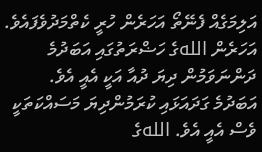އަލިމަގެއް ފެނޭތޯ އަހަރެން ހުރީ ކެތްމަދުވެފައެވެ.
އަހަރެން اللهގެ ހަޟްރަތުގައި އަބަދުމެ ދަންނަވަމުން ދިޔަ ދުއާ އަކީ އެއީ އެވެ. އަބަދުމެ ގަދައަޅައި ކުރަމުންދިޔަ މަސައްކަތަކީ ވެސް އެއީ އެވެ. اللهގެ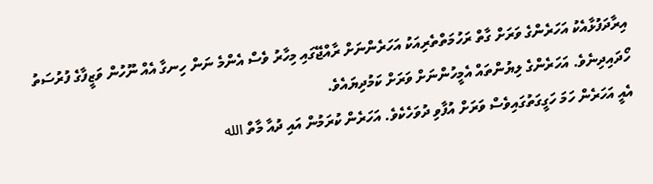އިރާދަފުޅާއެކު އަހަރެންގެ ވަރަށް ގާތް ރަހުމަތްތެރިއަކު އަހަރެންނަށް ރާއްޖޭގައި މިހާރު ވެސް އެންމެ ނަން ހިނގާ އެއް ނޫހުން ވަޒީފާގެ ފުރުސަތު ހޯދައިދިނެވެ. އަހަރެންގެ ލިޔުންތައް އެމީހުންނަށް ވަރަށް ކަމުދިޔައެވެ.
އެއީ އަހަރެން ހަމަ ހަގީގަތުގައިވެސް ވަރަށް އުފާވި ދުވަހެކެވެ. އަހަރެން ކުރަމުން އައި ދުއާ މާތް الله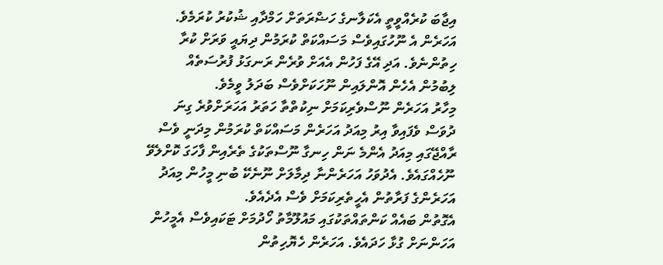އިޖާބަ ކުރެއްވީތީ އެކަލާނގެ ހަޟްރަތަށް ހަމްދާއި ޝުކުރު ކުރަމެވެ. އަހަރެން އެ ނޫހުގައިވެސް މަސައްކަތް ކުރަމުން ދިޔައީ ވަރަށް ކުރާ ހިތުންނެވެ. އަދި އޭގެ ފަހުން އެއަށް ވުރެން ރަނގަޅު ފުރުސަތެއް ލިބުމުން އެހެން އޮންލައިން ނޫހަކަށްވެސް ބަދަލު ވީމެވެ.
މިހާރު އަހަރެން ނޫސްވެރިކަމަށް ނިކުތްތާ ހަތަރު އަހަރަށްވުރެ ގިނަ ދުވަސް ވެފައިވާ އިރު މިއަދު އަހަރެން މަސައްކަތް ކުރަމުން މިދަނީ ވެސް ރާއްޖޭގައި މިއަދު އެންމެ ނަން ހިނގާ ނޫސްތަކުގެ ތެރެއިން ފާހަގަ ކޮށްލެވޭ ނޫހެއްގައެވެ. އެދުވަހު އަހަރެންނާ ދިމާލަށް ނޫނެކޭ ބުނި މީހުން މިއަދު އަހަރެންގެ ފަރާތުން އެހީތެރިކަމަށް ވެސް އެދެއެވެ.
އެގޮތުން ބައެއް ކަންތައްތަކުގައި މައުލޫމާތު ހޯދުމަށް ޓަކައިވެސް އެމީހުން އަހަންނަށް ގުޅާ ހަދައެވެ. އަހަރެން ހެޔޮހިތުން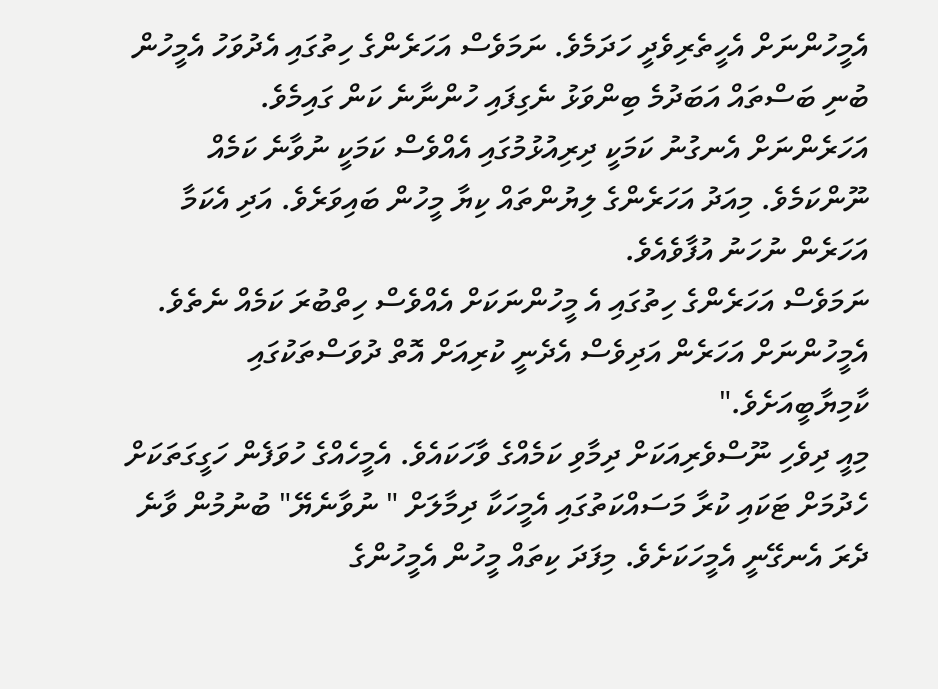އެމީހުންނަށް އެހީތެރިވެދީ ހަދަމެވެ. ނަމަވެސް އަހަރެންގެ ހިތުގައި އެދުވަހު އެމީހުން ބުނި ބަސްތައް އަބަދުމެ ބިންވަޅު ނެގިފައި ހުންނާނެ ކަން ގައިމެވެ.
އަހަރެންނަށް އެނގުނު ކަމަކީ ދިރިއުޅުމުގައި އެއްވެސް ކަމަކީ ނުވާނެ ކަމެއް ނޫންކަމެވެ. މިއަދު އަހަރެންގެ ލިޔުންތައް ކިޔާ މީހުން ބައިވަރެވެ. އަދި އެކަމާ އަހަރެން ނުހަނު އުފާވެއެވެ.
ނަމަވެސް އަހަރެންގެ ހިތުގައި އެ މީހުންނަކަށް އެއްވެސް ހިތްބުރަ ކަމެއް ނެތެވެ. އެމީހުންނަށް އަހަރެން އަދިވެސް އެދެނީ ކުރިއަށް އޮތް ދުވަސްތަކުގައި ކާމިޔާބީއަށެވެ."
މިއީ ދިވެހި ނޫސްވެރިއަކަށް ދިމާވި ކަމެއްގެ ވާހަކައެވެ. އެމީހެއްގެ ހުވަފެން ހަގީގަތަކަށް ހެދުމަށް ޓަކައި ކުރާ މަސައްކަތުގައި އެމީހަކާ ދިމާލަށް " ނުވާނެޔޭ" ބުނުމުން ވާނެ ދެރަ އެނގޭނީ އެމީހަކަށެވެ. މިފަދަ ކިތައް މީހުން އެމީހުންގެ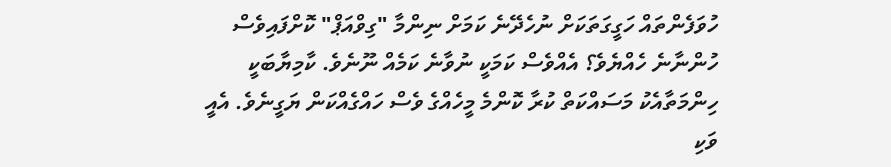ހުވަފެންތައް ހަގީގަތަކަށް ނުހެދޭނެ ކަމަށް ނިންމާ "ގިވްއަޕް" ކޮށްފައިވެސް ހުންނާނެ ހެއްޔެވެ؟ އެއްވެސް ކަމަކީ ނުވާނެ ކަމެއް ނޫނެވެ. ކާމިޔާބަކީ ހިންމަތާއެކު މަސައްކަތް ކުރާ ކޮންމެ މީހެއްގެ ވެސް ހައްގެއްކަން ޔަގީނެވެ. އެއީ ވަކި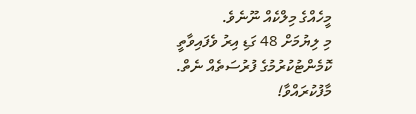މީހެއްގެ މިލްކެއް ނޫނެވެ.
މި ލިޔުމަށް 48 ގަޑި އިރު ވެފައިވާތީ ކޮމެންޓުކުރުމުގެ ފުރުސަތެއް ނެތް. މާފުކުރައްވާ!